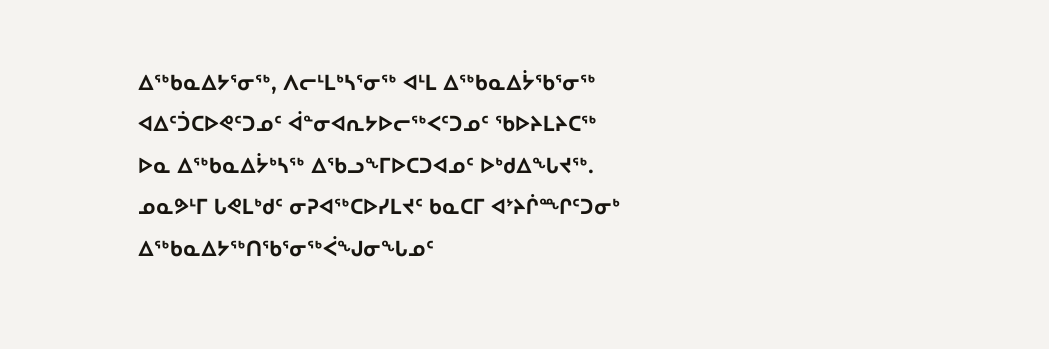ᐃᖅᑲᓇᐃᔭᕐᓂᖅ, ᐱᓕᒻᒪᒃᓴᕐᓂᖅ ᐊᒻᒪ ᐃᖅᑲᓇᐃᔮᖃᕐᓂᖅ
ᐊᐃᑦᑑᑕᐅᕙᑦᑐᓄᑦ ᐋᓐᓂᐊᕆᔭᐅᓕᖅᐸᑦᑐᓄᑦ ᖃᐅᔨᒪᔨᑕᖅ
ᐅᓇ ᐃᖅᑲᓇᐃᔮᒃᓴᖅ ᐃᖃᓗᖕᒥᐅᑕᑐᐊᓄᑦ ᐅᒃᑯᐃᖓᔪᖅ.
ᓄᓇᕗᒻᒥ ᒐᕙᒪᒃᑯᑦ ᓂᕈᐊᖅᑕᐅᓯᒪᔪᑦ ᑲᓇᑕᒥ ᐊᔾᔨᒌᙱᑦᑐᓂᒃ ᐃᖅᑲᓇᐃᔭᖅᑎᖃᕐᓂᖅᐹᖑᓂᖓᓄᑦ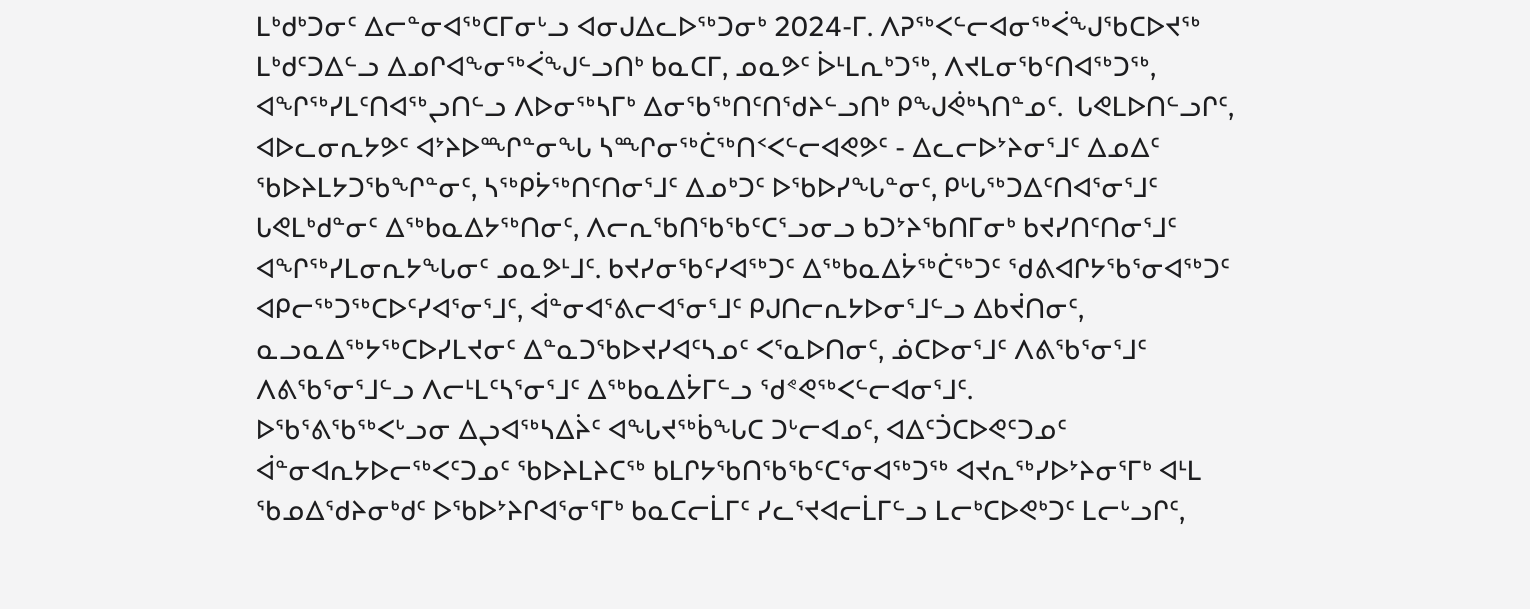ᒪᒃᑯᒃᑐᓂᑦ ᐃᓕᓐᓂᐊᖅᑕᒥᓂᒡᓗ ᐊᓂᒍᐃᓚᐅᖅᑐᓂᒃ 2024-ᒥ. ᐱᕈᖅᐸᓪᓕᐊᓂᖅᐹᖑᖃᑕᐅᔪᖅ ᒪᒃᑯᑦᑐᐃᓪᓗ ᐃᓄᒋᐊᖕᓂᖅᐹᖑᓪᓗᑎᒃ ᑲᓇᑕᒥ, ᓄᓇᕗᑦ ᐆᒻᒪᕆᒃᑐᖅ, ᐱᔪᒪᓂᖃᑦᑎᐊᖅᑐᖅ, ᐊᖏᖅᓯᒪᑦᑎᐊᖅᖢᑎᓪᓗ ᐱᐅᓂᖅᓴᒥᒃ ᐃᓂᖃᖅᑎᑦᑎᖁᔨᓪᓗᑎᒃ ᑭᖑᕚᒃᓴᑎᓐᓄᑦ.  ᒐᕙᒪᐅᑎᓪᓗᒋᑦ, ᐊᐅᓚᓂᕆᔭᕗᑦ ᐊᔾᔨᐅᙱᓐᓂᖓ ᓴᙱᓂᖅᑖᖅᑎᑉᐸᓪᓕᐊᕙᕗᑦ - ᐃᓚᓕᐅᔾᔨᓂᕐᒧᑦ ᐃᓄᐃᑦ ᖃᐅᔨᒪᔭᑐᖃᖏᓐᓂᑦ, ᓴᖅᑭᔮᖅᑎᑦᑎᓂᕐᒧᑦ ᐃᓄᒃᑐᑦ ᐅᖃᐅᓯᖓᓐᓂᑦ, ᑭᒡᒐᖅᑐᐃᑦᑎᐊᕐᓂᕐᒧᑦ ᒐᕙᒪᒃᑯᓐᓂᑦ ᐃᖅᑲᓇᐃᔭᖅᑎᓂᑦ, ᐱᓕᕆᖃᑎᖃᖃᑦᑕᕐᓗᓂᓗ ᑲᑐᔾᔨᖃᑎᒥᓂᒃ ᑲᔪᓯᑎᑦᑎᓂᕐᒧᑦ ᐊᖏᖅᓯᒪᓂᕆᔭᖓᓂᑦ ᓄᓇᕗᒻᒧᑦ. ᑲᔪᓯᓂᖃᑦᓯᐊᖅᑐᑦ ᐃᖅᑲᓇᐃᔮᖅᑖᖅᑐᑦ ᖁᕕᐊᒋᔭᖃᕐᓂᐊᖅᑐᑦ ᐊᑭᓕᖅᑐᖅᑕᐅᑦᓯᐊᕐᓂᕐᒧᑦ, ᐋᓐᓂᐊᕐᕕᓕᐊᕐᓂᕐᒧᑦ ᑭᒍᑎᓕᕆᔭᐅᓂᕐᒧᓪᓗ ᐃᑲᔫᑎᓂᑦ, ᓇᓗᓇᐃᖅᔭᖅᑕᐅᓯᒪᔪᓂᑦ ᐃᓐᓇᑐᖃᐅᔪᓯᐊᑦᓴᓄᑦ ᐸᕐᓇᐅᑎᓂᑦ, ᓅᑕᐅᓂᕐᒧᑦ ᐱᕕᖃᕐᓂᕐᒧᑦ ᐱᕕᖃᕐᓂᕐᒧᓪᓗ ᐱᓕᒻᒪᑦᓴᕐᓂᕐᒧᑦ ᐃᖅᑲᓇᐃᔮᒥᓪᓗ ᖁᕝᕙᖅᐸᓪᓕᐊᓂᕐᒧᑦ.
ᐅᖃᕐᕕᖃᖅᐸᒡᓗᓂ ᐃᖢᐊᖅᓴᐃᔩᑦ ᐊᖓᔪᖅᑳᖓᑕ ᑐᒡᓕᐊᓄᑦ, ᐊᐃᑦᑑᑕᐅᕙᑦᑐᓄᑦ ᐋᓐᓂᐊᕆᔭᐅᓕᖅᐸᑦᑐᓄᑦ ᖃᐅᔨᒪᔨᑕᖅ ᑲᒪᒋᔭᖃᑎᖃᖃᑦᑕᕐᓂᐊᖅᑐᖅ ᐊᔪᕆᖅᓯᐅᔾᔨᓂᕐᒥᒃ ᐊᒻᒪ ᖃᓄᐃᖁᔨᓂᒃᑯᑦ ᐅᖃᐅᔾᔨᒋᐊᕐᓂᕐᒥᒃ ᑲᓇᑕᓕᒫᒥᑦ ᓯᓚᕐᔪᐊᓕᒫᒥᓪᓗ ᒪᓕᒃᑕᐅᕙᒃᑐᑦ ᒪᓕᒡᓗᒋᑦ,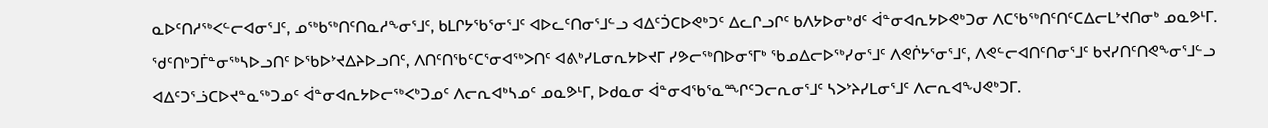ᓇᐅᑦᑎᓱᖅᐸᓪᓕᐊᓂᕐᒧᑦ, ᓄᖅᑲᖅᑎᑦᑎᓇᓱᖕᓂᕐᒧᑦ, ᑲᒪᒋᔭᖃᕐᓂᕐᒧᑦ ᐊᐅᓚᑦᑎᓂᕐᒧᓪᓗ ᐊᐃᑦᑑᑕᐅᕙᒃᑐᑦ ᐃᓚᒋᓗᒋᑦ ᑲᐱᔭᐅᓂᒃᑯᑦ ᐋᓐᓂᐊᕆᔭᐅᕙᒃᑐᓂ ᐱᑕᖃᖅᑎᑦᑎᑦᑕᐃᓕᒪᔾᔪᑎᓂᒃ ᓄᓇᕗᒻᒥ.   ᖁᑦᑎᒃᑐᒦᓐᓂᖅᓴᐅᓗᑎᑦ ᐅᖃᐅᔾᔪᐃᔨᐅᓗᑎᑦ, ᐱᑎᑦᑎᖃᑦᑕᕐᓂᐊᖅᐳᑎᑦ ᐊᕕᒃᓯᒪᓂᕆᔭᐅᔪᒥ ᓯᕗᓕᖅᑎᐅᓂᕐᒥᒃ ᖃᓄᐃᓕᐅᖅᓯᓂᕐᒧᑦ ᐱᕙᒌᔭᕐᓂᕐᒧᑦ, ᐱᕙᓪᓕᐊᑎᑦᑎᓂᕐᒧᑦ ᑲᔪᓯᑎᑦᑎᕙᖕᓂᕐᒧᓪᓗ ᐊᐃᑦᑐᕐᓘᑕᐅᔪᓐᓇᖅᑐᓄᑦ ᐋᓐᓂᐊᕆᔭᐅᓕᖅᐸᒃᑐᓄᑦ ᐱᓕᕆᐊᒃᓴᓄᑦ ᓄᓇᕗᒻᒥ, ᐅᑯᓇᓂ ᐋᓐᓂᐊᖃᕐᓇᙱᑦᑐᓕᕆᓂᕐᒧᑦ ᓴᐳᔾᔨᓯᒪᓂᕐᒧᑦ ᐱᓕᕆᐊᖑᕙᒃᑐᒥ.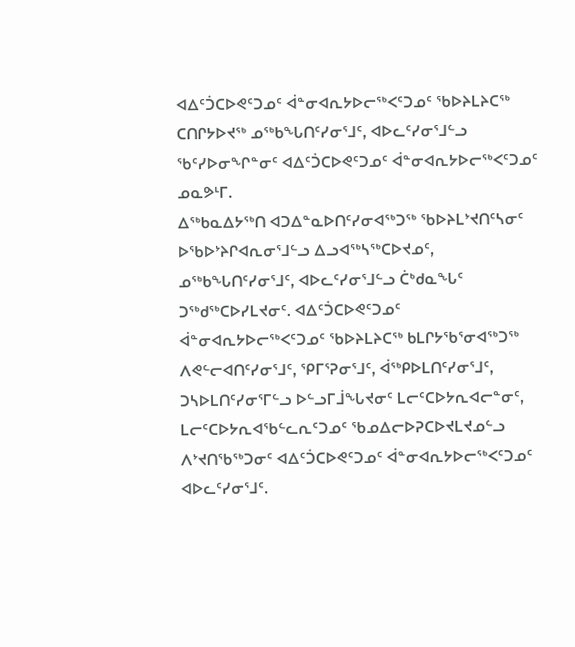ᐊᐃᑦᑑᑕᐅᕙᑦᑐᓄᑦ ᐋᓐᓂᐊᕆᔭᐅᓕᖅᐸᑦᑐᓄᑦ ᖃᐅᔨᒪᔨᑕᖅ ᑕᑎᒋᔭᐅᔪᖅ ᓄᖅᑲᖓᑎᑦᓯᓂᕐᒧᑦ, ᐊᐅᓚᑦᓯᓂᕐᒧᓪᓗ ᖃᑦᓯᐅᓂᖏᓐᓂᑦ ᐊᐃᑦᑑᑕᐅᕙᑦᑐᓄᑦ ᐋᓐᓂᐊᕆᔭᐅᓕᖅᐸᑦᑐᓄᑦ ᓄᓇᕗᒻᒥ.
ᐃᖅᑲᓇᐃᔭᖅᑎ ᐊᑐᐃᓐᓇᐅᑎᑦᓯᓂᐊᖅᑐᖅ ᖃᐅᔨᒪᔾᔪᑎᑦᓴᓂᑦ ᐅᖃᐅᔾᔨᒋᐊᕆᓂᕐᒧᓪᓗ ᐃᓗᐊᖅᓴᖅᑕᐅᔪᓄᑦ, ᓄᖅᑲᖓᑎᑦᓯᓂᕐᒧᑦ, ᐊᐅᓚᑦᓯᓂᕐᒧᓪᓗ ᑖᒃᑯᓇᖓᑦ ᑐᖅᑯᖅᑕᐅᓯᒪᔪᓂᑦ. ᐊᐃᑦᑑᑕᐅᕙᑦᑐᓄᑦ ᐋᓐᓂᐊᕆᔭᐅᓕᖅᐸᑦᑐᓄᑦ ᖃᐅᔨᒪᔨᑕᖅ ᑲᒪᒋᔭᖃᕐᓂᐊᖅᑐᖅ ᐱᕙᓪᓕᐊᑎᑦᓯᓂᕐᒧᑦ, ᕿᒥᕐᕈᓂᕐᒧᑦ, ᐋᖅᑭᐅᒪᑎᑦᓯᓂᕐᒧᑦ, ᑐᓴᐅᒪᑎᑦᓯᓂᕐᒥᓪᓗ ᐅᓪᓗᒥᒨᖓᔪᓂᑦ ᒪᓕᑦᑕᐅᔭᕆᐊᓕᓐᓂᑦ, ᒪᓕᑦᑕᐅᔭᕆᐊᖃᓪᓚᕆᑦᑐᓄᑦ ᖃᓄᐃᓕᐅᕈᑕᐅᔪᒪᔪᓄᓪᓗ ᐱᔾᔪᑎᖃᖅᑐᓂᑦ ᐊᐃᑦᑑᑕᐅᕙᑦᑐᓄᑦ ᐋᓐᓂᐊᕆᔭᐅᓕᖅᐸᑦᑐᓄᑦ ᐊᐅᓚᑦᓯᓂᕐᒧᑦ.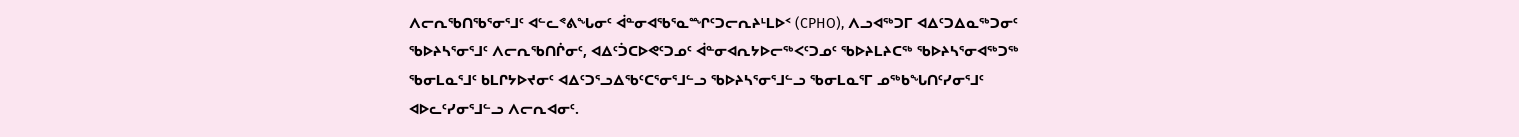ᐱᓕᕆᖃᑎᖃᕐᓂᕐᒧᑦ ᐊᓪᓚᕝᕕᖓᓂᑦ ᐋᓐᓂᐊᖃᕐᓇᙱᑦᑐᓕᕆᔨᒻᒪᐅᑉ (CPHO), ᐱᓗᐊᖅᑐᒥ ᐊᐃᑦᑐᐃᓇᖅᑐᓂᑦ ᖃᐅᔨᓴᕐᓂᕐᒧᑦ ᐱᓕᕆᖃᑎᒌᓂᑦ, ᐊᐃᑦᑑᑕᐅᕙᑦᑐᓄᑦ ᐋᓐᓂᐊᕆᔭᐅᓕᖅᐸᑦᑐᓄᑦ ᖃᐅᔨᒪᔨᑕᖅ ᖃᐅᔨᓴᕐᓂᐊᖅᑐᖅ ᖃᓂᒪᓇᕐᒧᑦ ᑲᒪᒋᔭᐅᔪᓂᑦ ᐊᐃᑦᑐᕐᓗᐃᖃᑦᑕᕐᓂᕐᒧᓪᓗ ᖃᐅᔨᓴᕐᓂᕐᒧᓪᓗ ᖃᓂᒪᓇᕐᒥ ᓄᖅᑲᖓᑎᑦᓯᓂᕐᒧᑦ ᐊᐅᓚᑦᓯᓂᕐᒧᓪᓗ ᐱᓕᕆᐊᓂᑦ.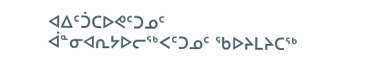ᐊᐃᑦᑑᑕᐅᕙᑦᑐᓄᑦ ᐋᓐᓂᐊᕆᔭᐅᓕᖅᐸᑦᑐᓄᑦ ᖃᐅᔨᒪᔨᑕᖅ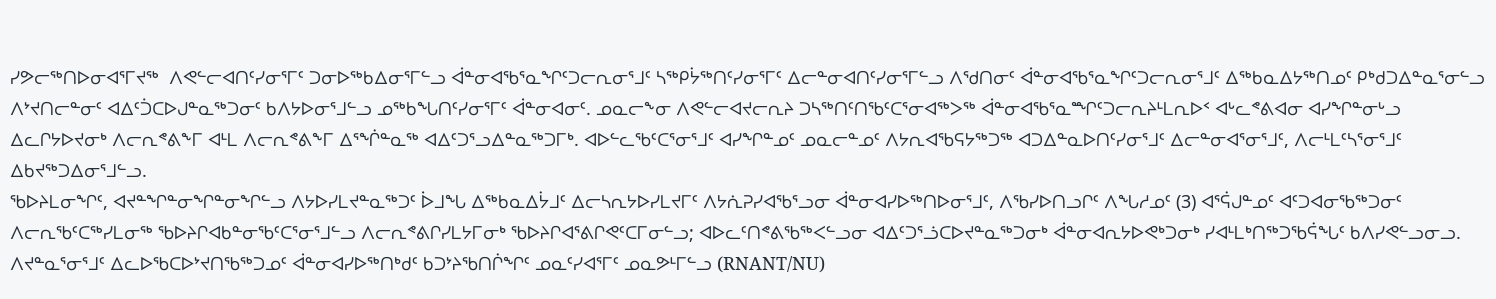ᓯᕗᓕᖅᑎᐅᓂᐊᕐᒥᔪᖅ  ᐱᕙᓪᓕᐊᑎᑦᓯᓂᕐᒥᑦ ᑐᓂᐅᖅᑲᐃᓂᕐᒥᓪᓗ ᐋᓐᓂᐊᖃᕐᓇᖏᑦᑐᓕᕆᓂᕐᒧᑦ ᓴᖅᑭᔮᖅᑎᑦᓯᓂᕐᒥᑦ ᐃᓕᓐᓂᐊᑎᑦᓯᓂᕐᒥᓪᓗ ᐱᖁᑎᓂᑦ ᐋᓐᓂᐊᖃᕐᓇᖏᑦᑐᓕᕆᓂᕐᒧᑦ ᐃᖅᑲᓇᐃᔭᖅᑎᓄᑦ ᑭᒃᑯᑐᐃᓐᓇᕐᓂᓪᓗ ᐱᔾᔪᑎᓕᓐᓂᑦ ᐊᐃᑦᑑᑕᐅᒍᓐᓇᖅᑐᓂᑦ ᑲᐱᔭᐅᓂᕐᒧᓪᓗ ᓄᖅᑲᖓᑎᑦᓯᓂᕐᒥᑦ ᐋᓐᓂᐊᓂᑦ. ᓄᓇᓕᖕᓂ ᐱᕙᓪᓕᐊᔪᓕᕆᔨ ᑐᓴᖅᑎᑦᑎᖃᑦᑕᕐᓂᐊᖅᐳᖅ ᐋᓐᓂᐊᖃᕐᓇᙱᑦᑐᓕᕆᔨᒻᒪᕆᐅᑉ ᐊᒡᓚᕝᕕᐊᓂ ᐊᓯᖏᓐᓂᒡᓗ ᐃᓚᒋᔭᐅᔪᓂᒃ ᐱᓕᕆᕝᕕᖕᒥ ᐊᒻᒪ ᐱᓕᕆᕝᕕᖕᒥ ᐃᕐᖐᓐᓇᖅ ᐊᐃᑦᑐᕐᓗᐃᓐᓇᖅᑐᒥᒃ. ᐊᐅᓪᓚᖃᑦᑕᕐᓂᕐᒧᑦ ᐊᓯᖏᓐᓄᑦ ᓄᓇᓕᓐᓄᑦ ᐱᔭᕆᐊᖃᕋᔭᖅᑐᖅ ᐊᑐᐃᓐᓇᐅᑎᑦᓯᓂᕐᒧᑦ ᐃᓕᓐᓂᐊᕐᓂᕐᒧᑦ, ᐱᓕᒻᒪᑦᓴᕐᓂᕐᒧᑦ ᐃᑲᔪᖅᑐᐃᓂᕐᒧᓪᓗ.
ᖃᐅᔨᒪᓂᖏᑦ, ᐊᔪᓐᖏᓐᓂᖏᓐᓂᖏᓪᓗ ᐱᔭᐅᓯᒪᔪᓐᓇᖅᑐᑦ ᐆᒧᖓ ᐃᖅᑲᓇᐃᔮᒧᑦ ᐃᓕᓴᕆᔭᐅᓯᒪᔪᒥᑦ ᐱᔭᕇᕈᓯᐊᖃᕐᓗᓂ ᐋᓐᓂᐊᓯᐅᖅᑎᐅᓂᕐᒧᑦ, ᐱᖃᓯᐅᑎᓗᒋᑦ ᐱᖓᓱᓄᑦ (3) ᐊᕐᕌᒍᓐᓄᑦ ᐊᑦᑐᐊᓂᖃᖅᑐᓂᑦ ᐱᓕᕆᖃᑦᑕᖅᓯᒪᓂᖅ ᖃᐅᔨᒋᐊᑲᓐᓂᖃᑦᑕᕐᓂᕐᒧᓪᓗ ᐱᓕᕆᕝᕕᒋᓯᒪᔭᒥᓂᒃ ᖃᐅᔨᒋᐊᕐᕕᒋᕙᑦᑕᒥᓂᓪᓗ; ᐊᐅᓚᑦᑎᕝᕕᖃᖅᐸᓪᓗᓂ ᐊᐃᑦᑐᕐᓘᑕᐅᔪᓐᓇᖅᑐᓂᒃ ᐋᓐᓂᐊᕆᔭᐅᕙᒃᑐᓂᒃ ᓯᐊᒻᒪᒃᑎᖅᑐᖃᕌᖓᑦ ᑲᐱᓯᕙᓪᓗᓂᓗ. ᐱᔪᓐᓇᕐᓂᕐᒧᑦ ᐃᓚᐅᖃᑕᐅᔾᔪᑎᖃᖅᑐᓄᑦ ᐋᓐᓂᐊᓯᐅᖅᑎᒃᑯᑦ ᑲᑐᔾᔨᖃᑎᒌᖏᑦ ᓄᓇᑦᓯᐊᕐᒥᑦ ᓄᓇᕗᒻᒥᓪᓗ (RNANT/NU)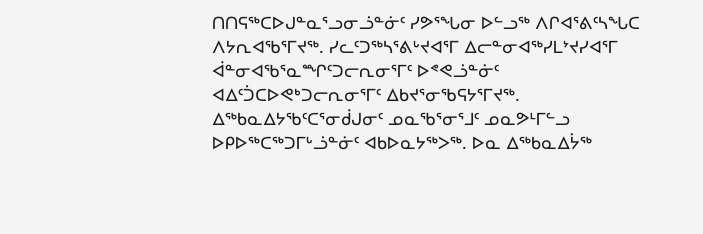ᑎᑎᕋᖅᑕᐅᒍᓐᓇᕐᓗᓂᓘᓐᓃᑦ ᓯᕗᕐᖓᓂ ᐅᓪᓗᖅ ᐱᒋᐊᕐᕕᑦᓴᖓᑕ ᐱᔭᕆᐊᖃᕐᒥᔪᖅ. ᓯᓚᑦᑐᖅᓴᕐᕕᒡᔪᐊᕐᒥ ᐃᓕᓐᓂᐊᖅᓯᒪᔾᔪᓯᐊᕐᒥ ᐋᓐᓂᐊᖃᕐᓇᙱᑦᑐᓕᕆᓂᕐᒥᑦ ᐅᕝᕙᓘᓐᓃᑦ ᐊᐃᑦᑑᑕᐅᕙᒃᑐᓕᕆᓂᕐᒥᑦ ᐃᑲᔪᕐᓂᖃᕋᔭᕐᒥᔪᖅ. ᐃᖅᑲᓇᐃᔭᖃᑦᑕᕐᓂᑰᒍᓂᑦ ᓄᓇᖃᕐᓂᕐᒧᑦ ᓄᓇᕗᒻᒥᓪᓗ ᐅᑭᐅᖅᑕᖅᑐᒥᒡᓘᓐᓃᑦ ᐊᑲᐅᓇᔭᖅᐳᖅ. ᐅᓇ ᐃᖅᑲᓇᐃᔮᖅ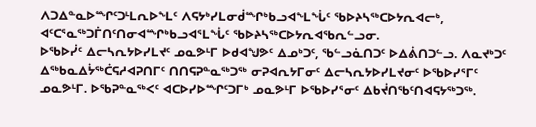ᐱᑐᐃᓐᓇᐅᙱᑦᑐᒻᒪᕆᐅᖕᒪᑦ ᐱᕋᔭᒃᓯᒪᓂᑰᙱᒃᑲᓗᐊᖕᒪᖔᑦ ᖃᐅᔨᓴᖅᑕᐅᔭᕆᐊᓕᒃ, ᐊᑦᑕᕐᓇᖅᑐᒦᑎᑦᑎᓂᐊᙱᒃᑲᓗᐊᕐᒪᖔᑦ ᖃᐅᔨᓴᖅᑕᐅᔭᕆᐊᖃᕆᓪᓗᓂ.
ᐅᖃᐅᓰᑦ ᐃᓕᓴᕆᔭᐅᓯᒪᔪᑦ ᓄᓇᕗᒻᒥ ᐅᑯᐊᖑᕗᑦ ᐃᓄᒃᑐᑦ, ᖃᓪᓗᓈᑎᑐᑦ ᐅᐃᕖᑎᑐᓪᓗ. ᐱᓇᔪᒃᑐᑦ ᐃᖅᑲᓇᐃᔮᖅᑖᕋᓱᐊᕈᑎᒥᑦ ᑎᑎᕋᕈᓐᓇᖅᑐᖅ ᓂᕈᐊᕆᔭᒥᓂᑦ ᐃᓕᓴᕆᔭᐅᓯᒪᔪᓂᑦ ᐅᖃᐅᓯᕐᒥᑦ ᓄᓇᕗᒻᒥ. ᐅᖃᕈᓐᓇᖅᐸᑦ ᐊᑕᐅᓯᐅᙱᑦᑐᒥᒃ ᓄᓇᕗᒻᒥ ᐅᖃᐅᓯᕐᓂᑦ ᐃᑲᔫᑎᖃᑦᑎᐊᕋᔭᖅᑐᖅ.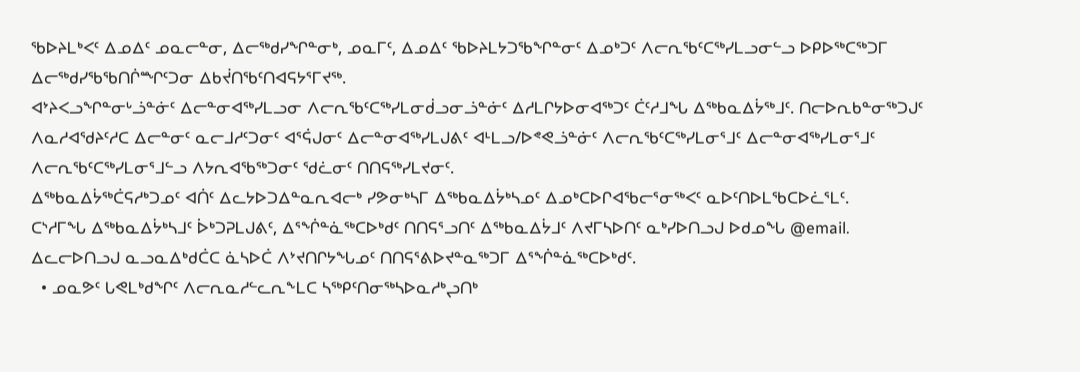ᖃᐅᔨᒪᒃᐸᑦ ᐃᓄᐃᑦ ᓄᓇᓕᓐᓂ, ᐃᓕᖅᑯᓯᖏᓐᓂᒃ, ᓄᓇᒥᑦ, ᐃᓄᐃᑦ ᖃᐅᔨᒪᔭᑐᖃᖏᓐᓂᑦ ᐃᓄᒃᑐᑦ ᐱᓕᕆᖃᑦᑕᖅᓯᒪᓗᓂᓪᓗ ᐅᑭᐅᖅᑕᖅᑐᒥ ᐃᓕᖅᑯᓯᖃᖃᑎᒌᙱᑦᑐᓂ ᐃᑲᔫᑎᖃᑦᑎᐊᕋᔭᕐᒥᔪᖅ.
ᐊᔾᔨᐸᓗᖏᓐᓂᒡᓘᓐᓃᑦ ᐃᓕᓐᓂᐊᖅᓯᒪᓗᓂ ᐱᓕᕆᖃᑦᑕᖅᓯᒪᓂᑰᓗᓂᓘᓐᓃᑦ ᐃᓱᒪᒋᔭᐅᓂᐊᖅᑐᑦ ᑖᑦᓱᒧᖓ ᐃᖅᑲᓇᐃᔮᖅᒧᑦ. ᑎᓕᐅᕆᑲᓐᓂᖅᑐᒍᑦ ᐱᓇᓱᐊᖁᔨᑦᓱᑕ ᐃᓕᓐᓂᑦ ᓇᓕᒧᓱᑦᑐᓂᑦ ᐊᕐᕌᒍᓂᑦ ᐃᓕᓐᓂᐊᖅᓯᒪᒍᕕᑦ ᐊᒻᒪᓗ/ᐅᕝᕙᓘᓐᓃᑦ ᐱᓕᕆᖃᑦᑕᖅᓯᒪᓂᕐᒧᑦ ᐃᓕᓐᓂᐊᖅᓯᒪᓂᕐᒧᑦ ᐱᓕᕆᖃᑦᑕᖅᓯᒪᓂᕐᒧᓪᓗ ᐱᔭᕆᐊᖃᖅᑐᓂᑦ ᖁᓛᓂᑦ ᑎᑎᕋᖅᓯᒪᔪᓂᑦ.
ᐃᖅᑲᓇᐃᔮᖅᑖᕋᓱᒃᑐᓄᑦ ᐊᑏᑦ ᐃᓚᔭᐅᑐᐃᓐᓇᕆᐊᓕᒃ ᓯᕗᓂᒃᓴᒥ ᐃᖅᑲᓇᐃᔮᒃᓴᓄᑦ ᐃᓄᒃᑕᐅᒋᐊᖃᓕᕐᓂᖅᐸᑦ ᓇᐅᑦᑎᐅᒪᖃᑕᐅᓛᕐᒪᑦ.
ᑕᔅᓱᒥᖓ ᐃᖅᑲᓇᐃᔮᒃᓴᒧᑦ ᐆᒃᑐᕈᒪᒍᕕᑦ, ᐃᕐᖐᓐᓈᖅᑕᐅᒃᑯᑦ ᑎᑎᕋᕐᓗᑎᑦ ᐃᖅᑲᓇᐃᔮᒧᑦ ᐱᔪᒥᓴᐅᑎᑦ ᓇᒃᓯᐅᑎᓗᒍ ᐅᑯᓄᖓ @email. ᐃᓚᓕᐅᑎᓗᒍ ᓇᓗᓇᐃᒃᑯᑖᑕ ᓈᓴᐅᑖ ᐱᔾᔪᑎᒋᔭᖓᓄᑦ ᑎᑎᕋᕐᕕᐅᔪᓐᓇᖅᑐᒥ ᐃᕐᖐᓐᓈᖅᑕᐅᒃᑯᑦ.
  • ᓄᓇᕗᑦ ᒐᕙᒪᒃᑯᖏᑦ ᐱᓕᕆᓇᓱᓪᓚᕆᖕᒪᑕ ᓴᖅᑭᑦᑎᓂᖅᓴᐅᓇᓱᒃᖢᑎᒃ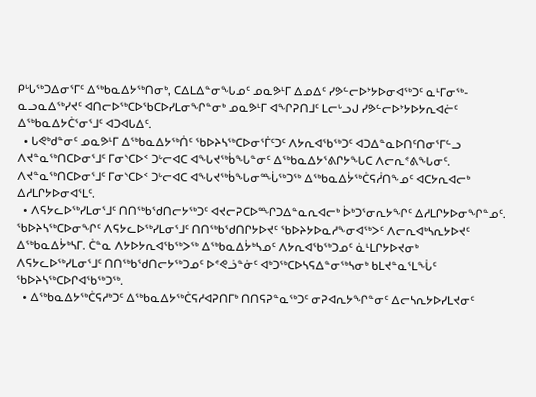ᑭᒡᒐᖅᑐᐃᓂᕐᒥᑦ ᐃᖅᑲᓇᐃᔭᖅᑎᓂᒃ, ᑕᐃᒪᐃᓐᓂᖓᓄᑦ ᓄᓇᕗᒻᒥ ᐃᓄᐃᑦ ᓯᕗᓪᓕᐅᔾᔭᐅᓂᐊᖅᑐᑦ ᓇᒻᒥᓂᖅ-ᓇᓗᓇᐃᖅᓯᔪᑦ ᐊᑎᓕᐅᖅᑕᐅᖃᑕᐅᓯᒪᓂᖏᓐᓂᒃ ᓄᓇᕗᒻᒥ ᐊᖏᕈᑎᒧᑦ ᒪᓕᒡᓗᒍ ᓯᕗᓪᓕᐅᔾᔭᐅᔭᕆᐊᓖᑦ ᐃᖅᑲᓇᐃᔭᑖᕐᓂᕐᒧᑦ ᐊᑐᐊᒐᐃᑦ.
  • ᒐᕙᒃᑯᓐᓂᑦ ᓄᓇᕗᒻᒥ ᐃᖅᑲᓇᐃᔭᖅᑏᑦ ᖃᐅᔨᓴᖅᑕᐅᓂᕐᒦᑦᑐᑦ ᐱᔭᕆᐊᖃᖅᑐᑦ ᐊᑐᐃᓐᓇᐅᑎᑦᑎᓂᕐᒥᓪᓗ ᐱᔪᓐᓇᖅᑎᑕᐅᓂᕐᒧᑦ ᒥᓂᔅᑕᐅᑉ ᑐᒡᓕᐊᑕ ᐊᖓᔪᖅᑳᖓᓐᓂᑦ ᐃᖅᑲᓇᐃᔭᕐᕕᒋᔭᖓᑕ ᐱᓕᕆᕝᕕᖓᓂᑦ. ᐱᔪᓐᓇᖅᑎᑕᐅᓂᕐᒧᑦ ᒥᓂᔅᑕᐅᑉ ᑐᒡᓕᐊᑕ ᐊᖓᔪᖅᑳᖓᓂᙶᖅᑐᖅ ᐃᖅᑲᓇᐃᔮᖅᑖᕋᓲᑎᖕᓄᑦ ᐊᑕᔭᕆᐊᓕᒃ ᐃᓱᒪᒋᔭᐅᓂᐊᕐᒪᑦ.
  • ᐱᕋᔭᓚᐅᖅᓯᒪᓂᕐᒧᑦ ᑎᑎᖅᑲᖁᑎᓕᔭᖅᑐᑦ ᐊᔪᓕᕈᑕᐅᙱᑐᐃᓐᓇᕆᐊᓕᒃ ᐆᒃᑐᕐᓂᕆᔭᖏᑦ ᐃᓱᒪᒋᔭᐅᓂᖏᓐᓄᑦ. ᖃᐅᔨᓴᖅᑕᐅᓂᖏᑦ ᐱᕋᔭᓚᐅᖅᓯᒪᓂᕐᒧᑦ ᑎᑎᖅᑲᖁᑎᒋᔭᐅᔪᑦ ᖃᐅᔨᔭᐅᓇᓱᖕᓂᐊᖅᐳᑦ ᐱᓕᕆᐊᒃᓴᕆᔭᐅᔪᑦ ᐃᖅᑲᓇᐃᔮᒃᓴᒥ. ᑖᓐᓇ ᐱᔭᐅᔭᕆᐊᖃᖅᐳᖅ ᐃᖅᑲᓇᐃᔮᒃᓴᓄᑦ ᐱᔭᕆᐊᖃᖅᑐᓄᑦ ᓈᒻᒪᒋᔭᐅᔪᓂᒃ ᐱᕋᔭᓚᐅᖅᓯᒪᓂᕐᒧᑦ ᑎᑎᖅᑲᖁᑎᓕᔭᖅᑐᓄᑦ ᐅᕝᕙᓘᓐᓃᑦ ᐊᒃᑐᖅᑕᐅᓴᕋᐃᓐᓂᖅᓴᓂᒃ ᑲᒪᔪᓐᓇᕐᒪᖔᑦ ᖃᐅᔨᓴᖅᑕᐅᒋᐊᖃᖅᑐᖅ.
  • ᐃᖅᑲᓇᐃᔭᖅᑖᕋᓱᒃᑐᑦ ᐃᖅᑲᓇᐃᔭᖅᑖᕋᓱᐊᕈᑎᒥᒃ ᑎᑎᕋᕈᓐᓇᖅᑐᑦ ᓂᕈᐊᕆᔭᖏᓐᓂᑦ ᐃᓕᓴᕆᔭᐅᓯᒪᔪᓂᑦ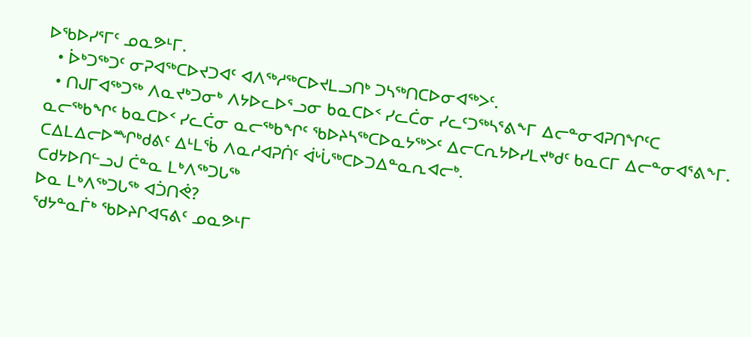ᐅᖃᐅᓯᕐᒥᑦ ᓄᓇᕗᒻᒥ.
  • ᐆᒃᑐᖅᑐᑦ ᓂᕈᐊᖅᑕᐅᔪᑐᐊᑦ ᐊᐱᖅᓱᖅᑕᐅᔪᒪᓗᑎᒃ ᑐᓴᖅᑎᑕᐅᓂᐊᖅᐳᑦ.
  • ᑎᒍᒥᐊᖅᑐᖅ ᐱᓇᔪᒃᑐᓂᒃ ᐱᔭᐅᓚᐅᕐᓗᓂ ᑲᓇᑕᐅᑉ ᓯᓚᑖᓂ ᓯᓚᑦᑐᖅᓴᕐᕕᖕᒥ ᐃᓕᓐᓂᐊᕈᑎᖏᑦᑕ ᓇᓕᖅᑲᖏᑦ ᑲᓇᑕᐅᑉ ᓯᓚᑖᓂ ᓇᓕᖅᑲᖏᑦ ᖃᐅᔨᓴᖅᑕᐅᓇᔭᖅᐳᑦ ᐃᓕᑕᕆᔭᐅᓯᒪᔪᒃᑯᑦ ᑲᓇᑕᒥ ᐃᓕᓐᓂᐊᕐᕕᖕᒥ.  ᑕᐃᒪᐃᓕᐅᙱᒃᑯᕕᑦ ᐃᒻᒪᖄ ᐱᓇᓱᐊᕈᑏᑦ ᐋᒡᒑᖅᑕᐅᑐᐃᓐᓇᕆᐊᓕᒃ.
ᑕᑯᔭᐅᑎᓪᓗᒍ ᑖᓐᓇ ᒪᒃᐱᖅᑐᒐᖅ
ᐅᓇ ᒪᒃᐱᖅᑐᒐᖅ ᐊᑑᑎᕚ?
ᖁᔭᓐᓇᒦᒃ ᖃᐅᔨᒋᐊᕋᕕᑦ ᓄᓇᕗᒻᒥ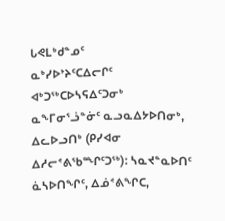ᒐᕙᒪᒃᑯᓐᓄᑦ
ᓇᒃᓯᐅᔾᔨᑦᑕᐃᓕᒋᑦ ᐊᒃᑐᖅᑕᐅᓴᕋᐃᑦᑐᓂᒃ ᓇᖕᒥᓂᕐᓘᓐᓃᑦ ᓇᓗᓇᐃᔭᐅᑎᓂᒃ, ᐃᓚᐅᓗᑎᒃ (ᑭᓯᐊᓂ ᐃᓱᓕᕝᕕᖃᙱᑦᑐᖅ): ᓴᓇᔪᓐᓇᐅᑎᑦ ᓈᓴᐅᑎᖏᑦ, ᐃᓅᕝᕕᖏᑕ,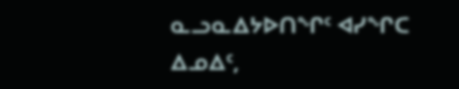ᓇᓗᓇᐃᔭᐅᑎᖏᑦ ᐊᓯᖏᑕ ᐃᓄᐃᑦ,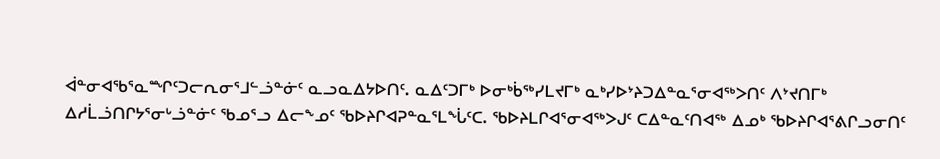ᐋᓐᓂᐊᖃᕐᓇᙱᑦᑐᓕᕆᓂᕐᒧᓪᓘᓐᓃᑦ ᓇᓗᓇᐃᔭᐅᑎᑦ. ᓇᐃᑦᑐᒥᒃ ᐅᓂᒃᑳᖅᓯᒪᔪᒥᒃ ᓇᒃᓯᐅᔾᔨᑐᐃᓐᓇᕐᓂᐊᖅᐳᑎᑦ ᐱᔾᔪᑎᒥᒃ ᐃᓱᒫᓘᑎᒋᔭᕐᓂᒡᓘᓐᓃᑦ ᖃᓄᕐᓗ ᐃᓕᖕᓄᑦ ᖃᐅᔨᒋᐊᕈᓐᓇᕐᒪᖔᑦᑕ. ᖃᐅᔨᒪᒋᐊᕐᓂᐊᖅᐳᒍᑦ ᑕᐃᓐᓇᑦᑎᐊᖅ ᐃᓄᒃ ᖃᐅᔨᒋᐊᕐᕕᒋᓗᓂᑎᑦ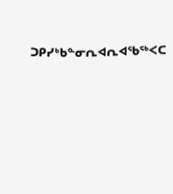ᑐᑭᓯᒃᑲᓐᓂᕆᐊᕆᐊᖃᖅᐸᑕ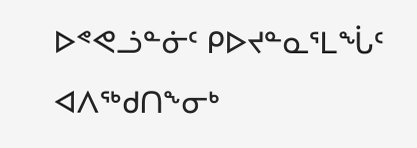ᐅᕝᕙᓘᓐᓃᑦ ᑭᐅᔪᓐᓇᕐᒪᖔᑦ ᐊᐱᖅᑯᑎᖕᓂᒃ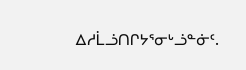ᐃᓱᒫᓘᑎᒋᔭᕐᓂᒡᓘᓐᓃᑦ.